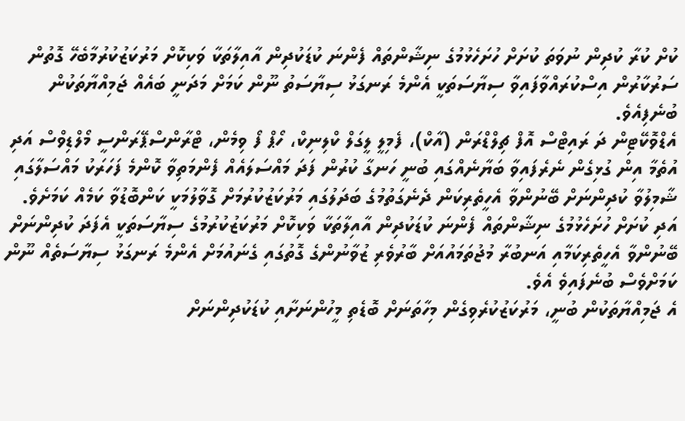ކުށް ކުރާ ކުދިން ނުވަތަ ކުށަށް ހުށަހެޅުމުގެ ނިޝާންތައް ފެންނަ ކުޑަކުދިން އާއިލާތަކާ ވަކިކޮށް މަރުކަޒުކުރުމާބެހޭ ގޮތުން ސަރުކާރުން އިސްކުރައްވާފައިވާ ސިޔާސަތަކީ އެންމެ ރަނގަޅު ސިޔާސަތު ނޫން ކަމަށް މަދަނީ ބައެއް ޖަމިއްޔާތަކުން ބުނެފިއެވެ.
އެޑްވޮކޭޓިން ދަ ރައިޓްސް އޮފް ޗިލްޑްރަން (އާކް)، ފެމިލީ ލީގަލް ކްލިނިކް، ހޯޕް ފޯ ވިމެން، ޓްރާންސްޕޭރަންސީ މޯލްޑިވްސް އަދި އުތެމާ އިން ގުޅިގެން ނެރެފައިވާ ބަޔާނެއްގައި ބުނީ ހަނގާ ކުރުން ފަދަ މައްސަލައެއް ފެންމަތިވާ ކޮންމެ ފަހަރަކު މައްސަލާގައި ޝާމިލުވާ ކުދިންނަށް ބޭނުންވާ އެހީތެރިކަން ދެނެގަތުމުގެ ބަދަލުގައި މަރުކަޒުކުރުމަށް ގޮވާލުމަކީ ކަންބޮޑުވާ ކަމެއް ކަމަށެވެ.
އަދި ކުށަށް ހުށަހެޅުމުގެ ނިޝާންތައް ފެންނަ ކުޑަކުދިން އާއިލާތަކާ ވަކިކޮށް މަރުކަޒުކުރުމުގެ ސިޔާސަތަކީ އެފަދަ ކުދިންނަށް ބޭނުންވާ އެހީތެރިކަމާއި އަނބުރާ މުޖުތަމައުއަށް ބާރުވެރި ޒުވާނުންގެ ގޮތުގައި ގެނައުމަށް އެންމެ ރަނގަޅު ސިޔާސަތެއް ނޫން ކަމަށްވެސް ބުނެފައިވެ އެވެ.
އެ ޖަމިއްޔާތަކުން ބުނީ، މަރުކަޒުކުރެވިގެން މިހާތަނަށް ބޮޑެތި މީހުންނަށާއި ކުޑަކުދިންނަށް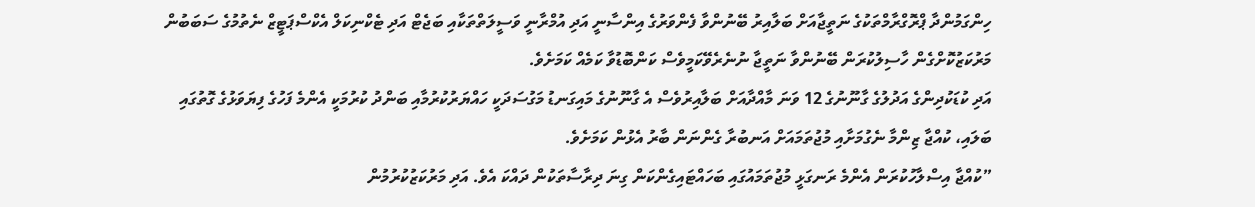ހިންގަމުންދާ ޕްރޮގްރާމްތަކުގެ ނަތީޖާއަށް ބަލާއިރު ބޭނުންވާ ފެންވަރުގެ އިންސާނީ އަދި އުމްރާނީ ވަސީލަތްތަކާއި ބަޖެޓް އަދި ޓެކްނިކަލް އެކްސްޕަޓީޒް ނެތުމުގެ ސަބަބުން މަރުކަޒުކޮށްގެން ހާސިލުކުރަން ބޭނުންވާ ނަތީޖާ ނުނެރެވޭކަމީވެސް ކަންބޮޑުވާ ކަމެއް ކަމަށެވެ.
އަދި ކުޑަކުދިންގެ އަދުލުގެ ގާނޫނުގެ 12 ވަނަ މާއްދާއަށް ބަލާއިރުވެސް އެ ގާނޫނުގެ މައިގަނޑު މަގުސަދަކީ ހައްޔަރުކުރުމާއި ބަންދު ކުރުމަކީ އެންމެ ފަހުގެ ފިޔަވަޅުގެ ގޮތުގައި ބަލައި، ކުއްޖާ ޒިންމާ ނެގުމަށާއި މުޖުތަމައަށް އަނބުރާ ގެންނަން ބާރު އެޅުން ކަމަށެވެ.
”ކުއްޖާ އިސްލާހުކުރަން އެންމެ ރަނގަޅީ މުޖުތަމައުގައި ބަހައްޓައިގެންކަން ގިނަ ދިރާސާތަކުން ދައްކަ އެވެ. އަދި މަރުކަޒުކުރުމުން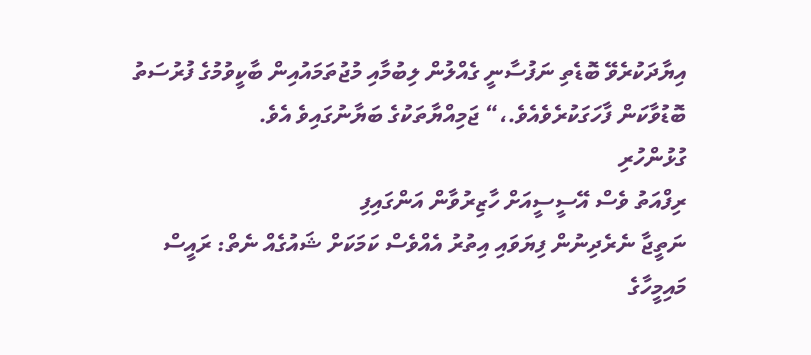އިޔާދަކުރެވޭ ބޮޑެތި ނަފުސާނީ ގެއްލުން ލިބުމާއި މުޖުތަމައުއިން ބާކީވުމުގެ ފުރުސަތު ބޮޑުވާކަން ފާހަގަކުރެވެއެވެ.،“ ޖަމިއްޔާތަކުގެ ބަޔާނުގައިވެ އެވެ.
ގުޅުންހުރި
ރިފްއަތު ވެސް އޭސީސީއަށް ހާޒިރުވާން އަންގައިފި
ނަތީޖާ ނެރެދިނުން ފިޔަވައި އިތުރު އެއްވެސް ކަމަކަށް ޝައުގެއް ނެތް: ރައީސް
މައިމީހާގެ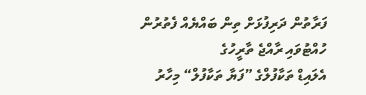ފަރާތުން ދަރިފުޅަށް ތިން ބައްޔެއް ފެތުރުން ހުއްޓުވައި ރާއްޖެ ތާރީހުގެ
އެލައިޑް ތަކާފުލްގެ ”ފަޔާ ތަކާފުލް“ މިހާރު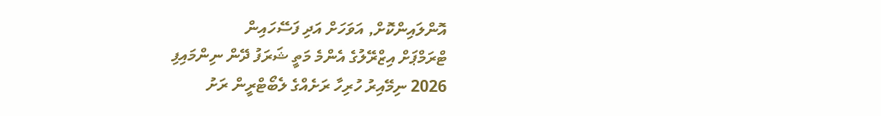އޮންލައިންކޮށް, އަވަހަށް އަދި ފަސޭހައިން
ޓްރަމްޕަށް އިޒްރޭލުގެ އެންމެ މަތީ ޝަރަފު ދޭން ނިންމައިފި
2026 ނިމޭއިރު ހުރިހާ ރަށެއްގެ ލެބޯޓްރީން ރަށު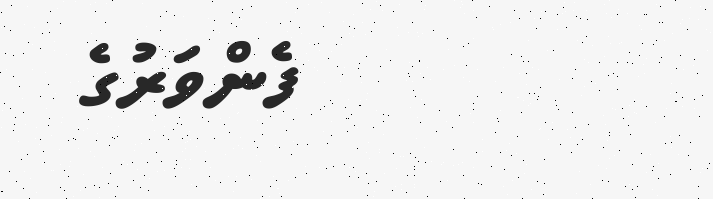ފެންވަރުގެ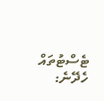ޓެސްޓުތައް ހެދޭނެ: